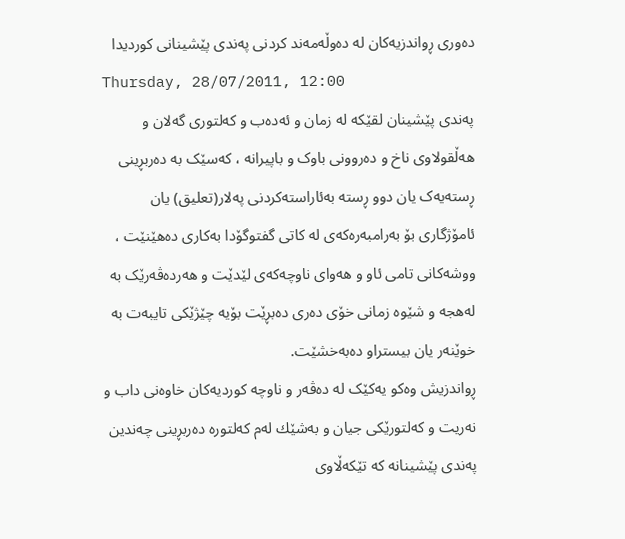دەوری ڕواندزیەکان لە دەوڵەمەند کردنی پەندی پێشینانی کوردیدا
Thursday, 28/07/2011, 12:00
پەندی پێشینان لقێکە لە زمان و ئەدەب و کەلتوری گەلان و هەڵقولاوی ناخ و دەروونی باوک و باپیرانە ، کەسێک بە دەربڕینی ڕستەیەک یان دوو ڕستە بەئاراستەکردنی پەلار(تعلیق) یان ئامۆژگاری بۆ بەرامبەرەکەی لە کاتی گفتوگۆدا بەکاری دەهێنێت ، ووشەکانی تامی ئاو و هەوای ناوچەکەی لێدێت و هەردەڤەرێک بە لەهجە و شێوە زمانی خۆی دەری دەبڕێت بۆیە چێژێکی تایبەت بە خوێنەر یان بیستراو دەبەخشێت.
ڕواندزیش وەکو یەکێک لە دەڤەر و ناوچە کوردیەکان خاوەنی داب و نەریت و کەلتورێکی جیان و بەشێك لەم کەلتورە دەربڕینی چەندین پەندی پێشینانە کە تێکەڵاوی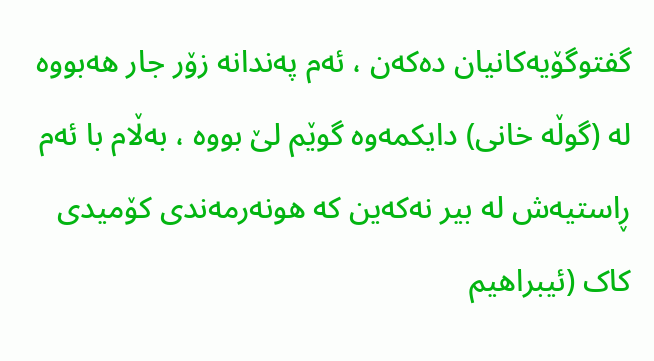گفتوگۆیەکانیان دەکەن ، ئەم پەندانە زۆر جار هەبووە لە (گوڵە خانی) دایکمەوە گوێم لێ بووە ، بەڵام با ئەم ڕاستیەش لە بیر نەکەین کە هونەرمەندی کۆمیدی کاک (ئیبراهیم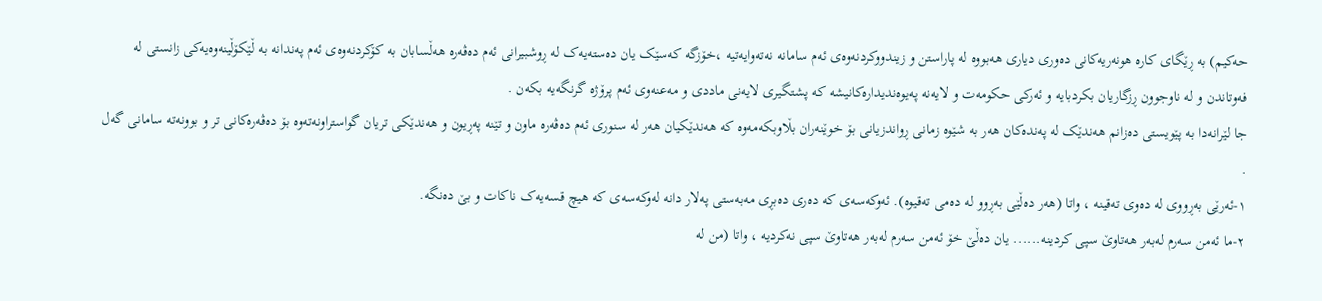حەکیم) بە ڕێگای کارە هونەریەکانی دەوری دیاری هەبووە لە پاراستن و زیندووکردنەوەی ئەم سامانە نەتەوایەتیە ،خۆزگە کەسێک یان دەستەیەک لە ڕوشبیرانی ئەم دەڤەرە هەڵسابان بە کۆکردنەوەی ئەم پەندانە بە ڵێکۆڵینەوەیەکی زانستی لە فەوتاندن و لە ناوجوون ڕزگاریان بکردبایە و ئەرکی حکومەت و لایەنە پەیوەندیدارەکانیشە کە پشتگیری لایەنی ماددی و مەعنەوی ئەم پرۆژە گرنگەیە بکەن .
جا لێرانەدا بە پێویستی دەزانم هەندێک لە پەندەکان هەر بە شێوە زمانی ڕواندزیانی بۆ خوێنەران بڵاوبکەمەوە کە هەندێکیان هەر لە سنوری ئەم دەڤەرە ماون و تێنە پەڕیون و هەندێکی تریان گواستراونەتەوە بۆ دەڤەرەکانی تر و بوونەتە سامانی گەل .
١-ئەرێی بەڕووی لە دەوی تەقینە ، واتا (هەر دەڵێی بەڕوو لە دەمی تەقیوە). ئەوکەسەی کە دەری دەبڕی مەبەستی پەلار دانە لەوکەسەی کە هیچ قسەیەک ناکات و بێ دەنگە.
٢-ما ئەمن سەرم لەبەر هەتاوێ سپی کردینە...... یان دەڵێ خۆ ئەمن سەرم لەبەر هەتاوێ سپی نەکردیە ، واتا (من لە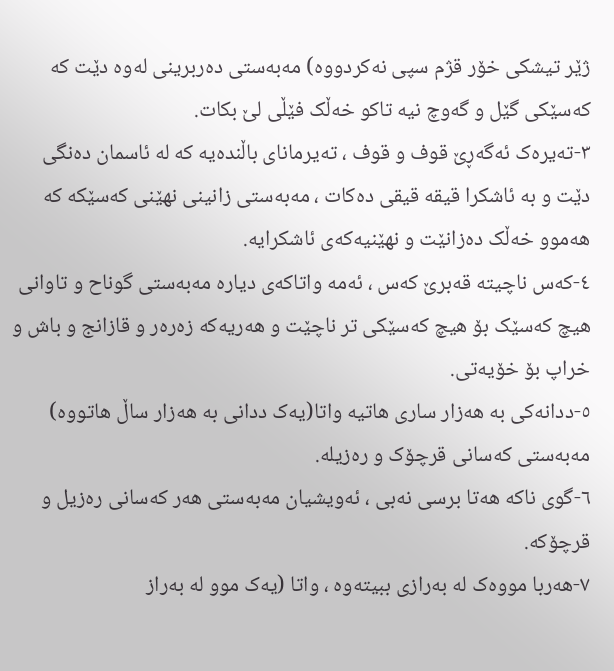ژێر تیشکی خۆر قژم سپی نەکردووە) مەبەستی دەربرینی لەوە دێت کە کەسێکی گێل و گەوچ نیە تاکو خەڵک فێڵی لێ بکات.
٣-تەیرەک ئەگەڕێ قوف و قوف ، تەیرمانای باڵندەیە کە لە ئاسمان دەنگی دێت و بە ئاشکرا قیقە قیقی دەکات ، مەبەستی زانینی نهێنی کەسێکە کە هەموو خەڵک دەزانێت و نهێنیەکەی ئاشکرایە.
٤-کەس ناچیتە قەبرێ کەس ، ئەمە واتاکەی دیارە مەبەستی گوناح و تاوانی هیچ کەسێک بۆ هیچ کەسێکی تر ناچێت و هەریەکە زەرەر و قازانج و باش و خراپ بۆ خۆیەتی.
٥-ددانەکی بە هەزار ساری هاتیە واتا(یەک ددانی بە هەزار ساڵ هاتووە) مەبەستی کەسانی قرچۆک و رەزیلە.
٦-گوی ناکە هەتا برسی نەبی ، ئەویشیان مەبەستی هەر کەسانی رەزیل و قرچۆکە.
٧-هەربا مووەک لە بەرازی ببیتەوە ، واتا (یەک موو لە بەراز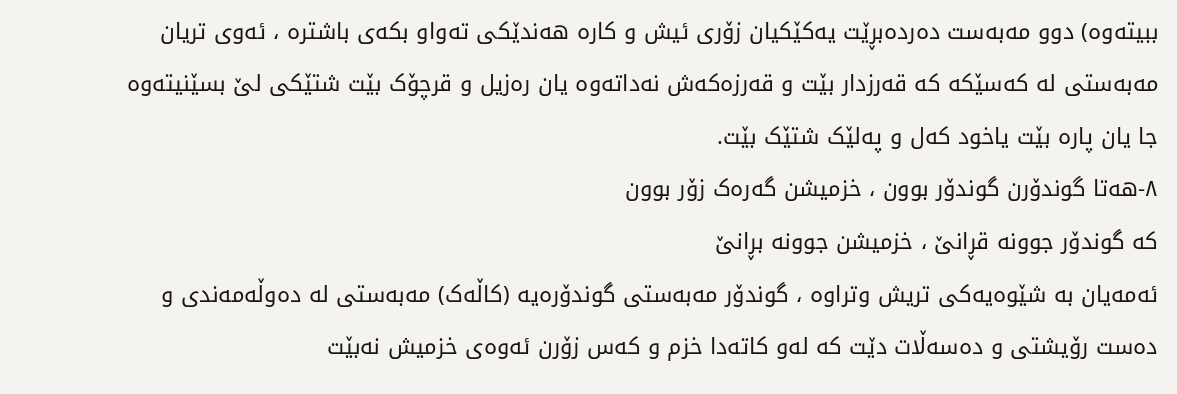ببیتەوە) دوو مەبەست دەردەبڕێت یەکێکیان زۆری ئیش و کارە هەندێکی تەواو بکەی باشترە ، ئەوی تریان مەبەستی لە کەسێکە کە قەرزدار بێت و قەرزەکەش نەداتەوە یان رەزیل و قرچۆک بێت شتێکی لێ بسێنیتەوە جا یان پارە بێت یاخود کەل و پەلێک شتێک بێت.
٨-هەتا گوندۆرن گوندۆر بوون ، خزمیشن گەرەک زۆر بوون
کە گوندۆر جوونە قڕانێ ، خزمیشن جوونە بڕانێ
ئەمەیان بە شێوەیەکی تریش وتراوە ، گوندۆر مەبەستی گوندۆرەیە (کاڵەک) مەبەستی لە دەوڵەمەندی و دەست رۆیشتی و دەسەڵات دێت کە لەو کاتەدا خزم و کەس زۆرن ئەوەی خزمیش نەبێت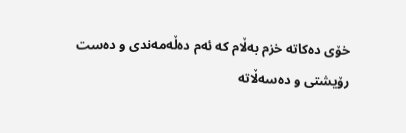خۆی دەکاتە خزم بەڵام کە ئەم دەڵەمەندی و دەست رۆیشتی و دەسەڵاتە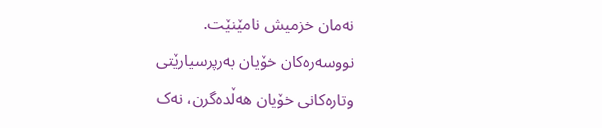نەمان خزمیش نامێنێت.
نووسەرەکان خۆیان بەرپرسیارێتی وتارەکانی خۆیان هەڵدەگرن، نەک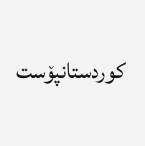کوردستانپۆست